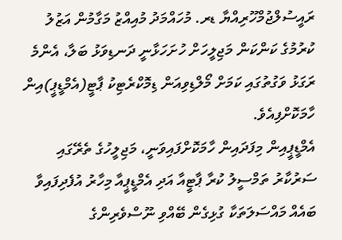ރައީސުލްޖުމްހޫރިއްޔާ ޑރ. މުހައްމަދު މުއިއްޒު މަގާމުން އަޒުލު ކުރުމުގެ ކަންކަން މަޖިލީހަށް ހުށަހަޅާނީ ދަނޑިވަޅު ބަލާ، އެންމެ ރަގަޅު ވަގުތުގައި ކަމަށް މޯލްޑިވިއަން ޑިމޮކްރެޓިކު ޕާޓީ(އެމްޑީޕީ)އިން ހާމަކޮށްފިއެވެ.
އެމްޑީޕީއިން މިފަދައިން ހާމަކޮށްފައިވަނީ، މަޖިލީހުގެ ތެރޭގައި ސަރުކާރު ތަމްސީލު ކުރާ ޕާޓީއާ އަދި އެމްޑީޕީއާ މިހާރު އުފެދިފައިވާ ބައެއް މައްސަލަތަކާ ގުޅިގެން ބޭއްވި ނޫސްވެރިންގެ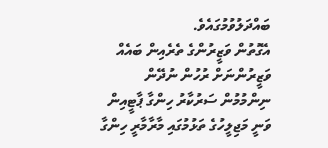ބައްދަލުވުމުގައެވެ.
އެގޮތުން ވަޒީރުންގެ ތެރެއިން ބައެއް ވަޒީރުންނަށް ރުހުން ނުދޭން ނިންމުމުން ސަރުކާރު ހިންގާ ޕާޓީއިން ވަނީ މަޖިލީހުގެ ތަޅުމުގައި މާރާމާރީ ހިންގާ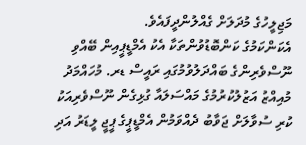މަޖިލީހުގެ މުދަލަށް ގެއްލުންދީފައެވެ.
އެކަންކަމުގެ ކަންބޮޑުވުންތަކާ އެކު އެމްޑީޕީއިން ބޭއްވި ނޫސްވެރިންގެ ބައްދަލުވުމުގައި ރައީސް ޑރ. މުހައްމަދު މުއިއްޒު އަޒުލުކުރުމުގެ މައްސަލައާ ގުޅިގެން ނޫސްވެރިއަކު ކުރި ސުވާލަށް ޖަވާބު ދެއްވަމުން އެމްޑީޕީގެ ޕީޖީ ލީޑަރު އަދި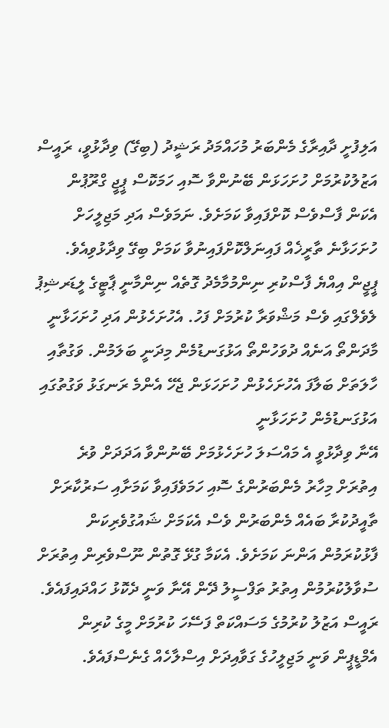އަލިފުށީ ދާއިރާގެ މެންބަރު މުހައްމަދު ރަޝީދު (ބިގޭ) ވިދާޅުވީ، ރައީސް އަޒުލުކުރުމަށް ހުށަހަޅަން ބޭނުންވާ ސޮއި ހަމަކޮސް ޕީޖީ ގްރޫޕުން އެކަން ފާސްވެސް ކޮށްފައިވާ ކަމަށެވެ. ނަމަވެސް އަދި މަޖިލީހަށް ހުށަހަޅާނެ ތާރީޚެއް ފައިނަލްކޮށްފައިނުވާ ކަމަށް ބިގޭ ވިދާޅުވިއެވެ.
ޕީޖީން އިއްޔެ ފާސްކުރި ނިންމުމާމެދު ގޮތެއް ނިންމާނީ ޕާޓީގެ ލީޑަރޝިޕު ލެވެލްގައި ވެސް މަޝްވަރާ ކުރުމަށް ފަހު. އެހުށަހެޅުން އަދި ހުށަހަޅާނީ މާދަންތޯ އަނެއް ދުވަހުންތޯ އަޅުގަނޑުމެން މިދަނީ ބަލަމުން. ވަގުތާއި ހާލަތަށް ބަލާފަ އެހުށަހެޅުން ހުށަހަޅަން ޖެހޭ އެންމެ ރަނގަޅު ވަގުތުގައި އަޅުގަނޑުމެން ހުށަހަޅާނީ
އޭނާ ވިދާޅުވީ އެ މައްސަލަ ހުށަހެޅުމަށް ބޭނުންވާ އަދަދަށް ވުރެ އިތުރަށް މިހާރު މެންބަރުންގެ ސޮއި ހަމަވެފައިވާ ކަމަށާއި ސަރުކާރަށް ތާއީދުކުރާ ބައެއް މެންބަރުން ވެސް އެކަމަށް ޝައުގުވެރިކަން ފާޅުކުރަމުން އަންނަ ކަމަށެވެ. އެކަމާ ގުޅޭ ގޮތުން ނޫސްވެރިން އިތުރަށް ސުވާލުކުރުމުން އިތުރު ތަފްސީލު ދޭން އޭނާ ވަނީ ދެކޮޅު ހައްދައިފައެވެ.
ރައީސް އަޒުލު ކުރުމުގެ މަސައްކަތް ފަސޭހަ ކުރުމަށް މީގެ ކުރިން އެމްޑީޕީން ވަނީ މަޖިލީހުގެ ގަވާއިދަށް އިސްލާހެއް ގެނެސްފައެވެ.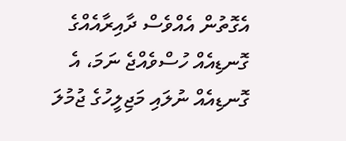އެގޮތުން އެއްވެސް ދާއިރާއެއްގެ ގޮނޑިއެއް ހުސްވެއްޖެ ނަމަ، އެ ގޮނޑިއެއް ނުލައި މަޖިލީހުގެ ޖުމުލަ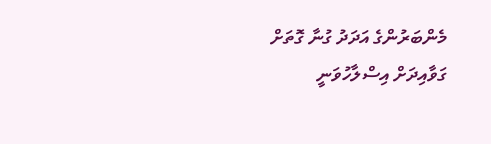މެންބަރުންގެ އަދަދު ގުނާ ގޮތަށް ގަވާއިދަށް އިސްލާހުވަނީ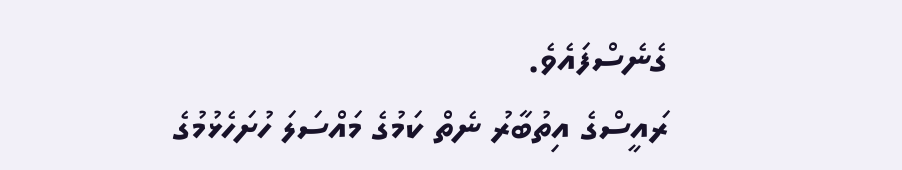ގެނެސްފައެވެ.
ރައީސްގެ އިތުބާރު ނެތް ކަމުގެ މައްސަލަ ހުށަހެޅުމުގެ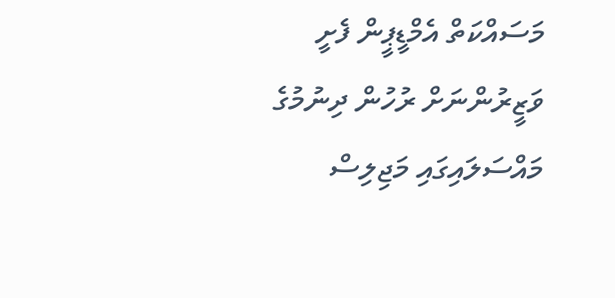މަސައްކަތް އެމްޑީޕީން ފެށީ ވަޒީރުންނަށް ރުހުން ދިނުމުގެ މައްސަލައިގައި މަޖިލިސް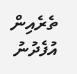ތެރެއިން އުފެދުނު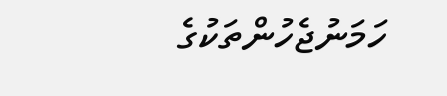ހަމަނުޖެހުންތަކުގެ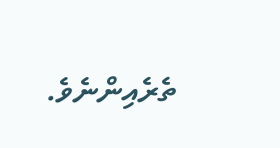ތެރެއިންނެވެ.